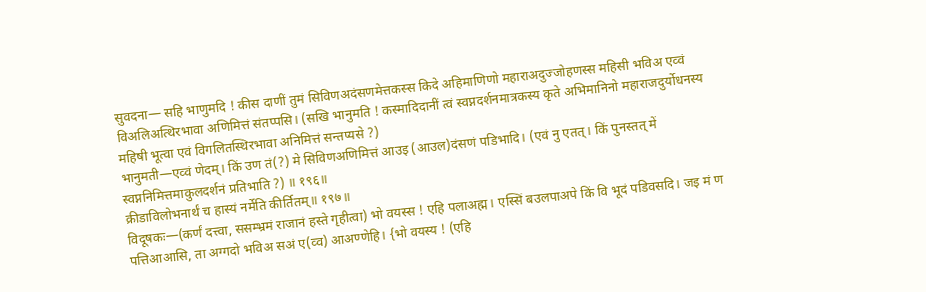सुवदना— सहि भाणुमदि ! कीस दाणीं तुमं सिविणअदंसणमेत्तकस्स किदे अहिमाणिणो महाराअदुज्जोहणस्स महिसी भविअ एव्वं विअलिअत्थिरभावा अणिमित्तं संतप्पसि। (सखि भानुमति ! कस्मादिदानीं त्वं स्वप्नदर्शनमात्रकस्य कृते अभिमानिनो महाराजदुर्योधनस्य महिषी भूत्वा एवं विगलितस्थिरभावा अनिमित्तं सन्तप्यसे ?)
भानुमती—एव्वं णेदम्। किं उण तं(?) मे सिविणअणिमित्तं आउइ (आउल)दंसणं पडिभादि। (एवं नु एतत्। किं पुनस्तत् में स्वप्ननिमित्तमाकुलदर्शनं प्रतिभाति ?) ॥ १९६॥
क्रीडाविलोभनार्थं च हास्यं नर्मेति कीर्तितम्॥ १९७॥
विदूषकः—(कर्णं दत्त्वा, ससम्भ्रमं राजानं हस्ते गृहीत्वा) भो वयस्स ! एहि पलाअह्म। एस्सिं बउलपाअपे किं वि भूदं पडिवसदि। जइ मं ण पत्तिआआसि, ता अग्गदो भविअ सअं ए(व्व) आअण्णेहि। {भो वयस्य ! (एहि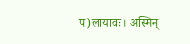प)लायावः। अस्मिन्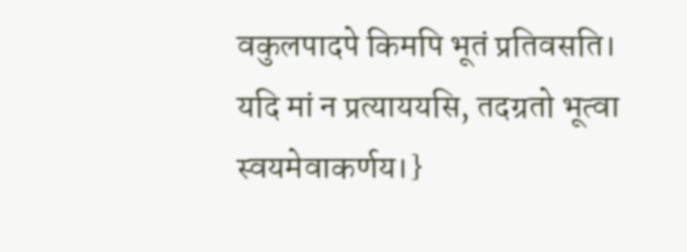वकुलपादपे किमपि भूतं प्रतिवसति। यदि मां न प्रत्याययसि, तदग्रतो भूत्वा स्वयमेवाकर्णय।}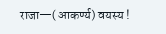राजा—(आकर्ण्य) वयस्य !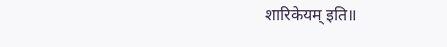शारिकेयम् इति॥